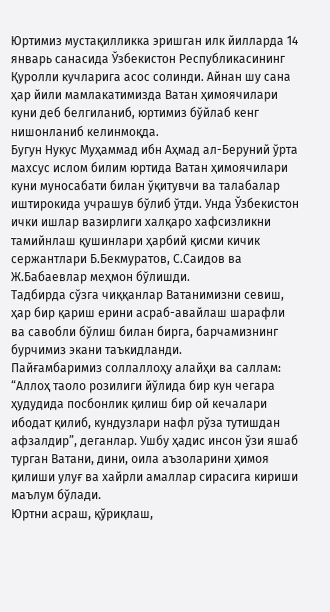Юртимиз мустақилликка эришган илк йилларда 14 январь санасида Ўзбекистон Республикасининг Қуролли кучларига асос солинди. Айнан шу сана ҳар йили мамлакатимизда Ватан ҳимоячилари куни деб белгиланиб, юртимиз бўйлаб кенг нишонланиб келинмоқда.
Бугун Нукус Муҳаммад ибн Аҳмад ал-Беруний ўрта махсус ислом билим юртида Ватан ҳимоячилари куни муносабати билан ўқитувчи ва талабалар иштирокида учрашув бўлиб ўтди. Унда Ўзбекистон ички ишлар вазирлиги халқаро хафсизликни тамийнлаш қушинлари ҳарбий қисми кичик сержантлари Б.Бекмуратов, С.Саидов ва Ж.Бабаевлар меҳмон бўлишди.
Тадбирда сўзга чиққанлар Ватанимизни севиш, ҳар бир қариш ерини асраб-авайлаш шарафли ва савобли бўлиш билан бирга, барчамизнинг бурчимиз экани таъкидланди.
Пайғамбаримиз соллаллоҳу алайҳи ва саллам: “Аллоҳ таоло розилиги йўлида бир кун чегара ҳудудида посбонлик қилиш бир ой кечалари ибодат қилиб, кундузлари нафл рўза тутишдан афзалдир”, деганлар. Ушбу ҳадис инсон ўзи яшаб турган Ватани, дини, оила аъзоларини ҳимоя қилиши улуғ ва хайрли амаллар сирасига кириши маълум бўлади.
Юртни асраш, қўриқлаш,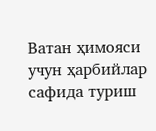Ватан ҳимояси учун ҳарбийлар сафида туриш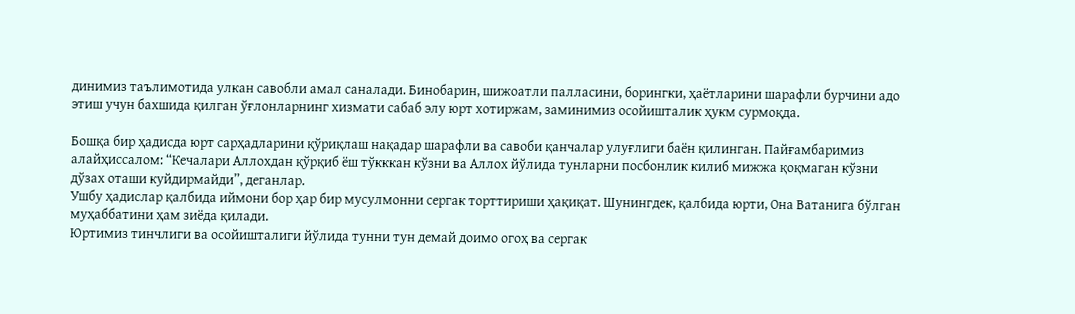динимиз таълимотида улкан савобли амал саналади. Бинобарин, шижоатли палласини, борингки, ҳаётларини шарафли бурчини адо этиш учун бахшида қилган ўғлонларнинг хизмати сабаб элу юрт хотиржам, заминимиз осойишталик ҳукм сурмоқда.

Бошқа бир ҳадисда юрт сарҳадларини қўриқлаш нақадар шарафли ва савоби қанчалар улуғлиги баён қилинган. Пайғамбаримиз алайҳиссалом: “Кечалари Аллохдан қўрқиб ёш тўкккан кўзни ва Аллох йўлида тунларни посбонлик килиб мижжа қоқмаган кўзни дўзах оташи куйдирмайди”, деганлар.
Ушбу ҳадислар қалбида иймони бор ҳар бир мусулмонни сергак торттириши ҳақиқат. Шунингдек, қалбида юрти, Она Ватанига бўлган муҳаббатини ҳам зиёда қилади.
Юртимиз тинчлиги ва осойишталиги йўлида тунни тун демай доимо огоҳ ва сергак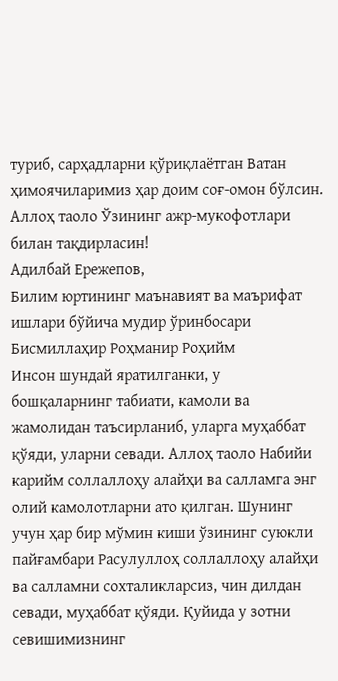туриб, сарҳадларни қўриқлаётган Ватан ҳимоячиларимиз ҳар доим соғ-омон бўлсин. Аллоҳ таоло Ўзининг ажр-мукофотлари билан тақдирласин!
Адилбай Ережепов,
Билим юртининг маънавият ва маърифат
ишлари бўйича мудир ўринбосари
Бисмиллаҳир Роҳманир Роҳийм
Инсон шундай яратилганки, у бошқаларнинг табиати, камоли ва жамолидан таъсирланиб, уларга муҳаббат қўяди, уларни севади. Аллоҳ таоло Набийи карийм соллаллоҳу алайҳи ва салламга энг олий камолотларни ато қилган. Шунинг учун ҳар бир мўмин киши ўзининг суюкли пайғамбари Расулуллоҳ соллаллоҳу алайҳи ва салламни сохталикларсиз, чин дилдан севади, муҳаббат қўяди. Қуйида у зотни севишимизнинг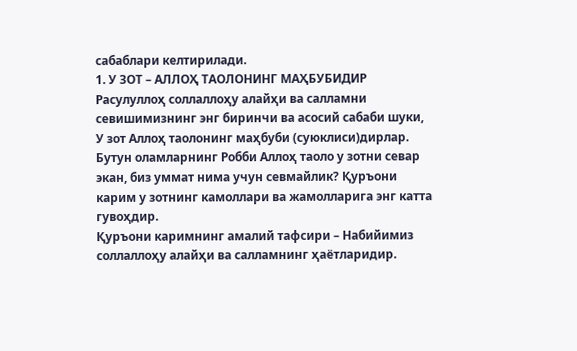сабаблари келтирилади.
1. У ЗОТ – АЛЛОҲ ТАОЛОНИНГ МАҲБУБИДИР
Расулуллоҳ соллаллоҳу алайҳи ва салламни севишимизнинг энг биринчи ва асосий сабаби шуки, У зот Аллоҳ таолонинг маҳбуби (суюклиси)дирлар. Бутун оламларнинг Робби Аллоҳ таоло у зотни севар экан, биз уммат нима учун севмайлик? Қуръони карим у зотнинг камоллари ва жамолларига энг катта гувоҳдир.
Қуръони каримнинг амалий тафсири – Набийимиз соллаллоҳу алайҳи ва салламнинг ҳаётларидир.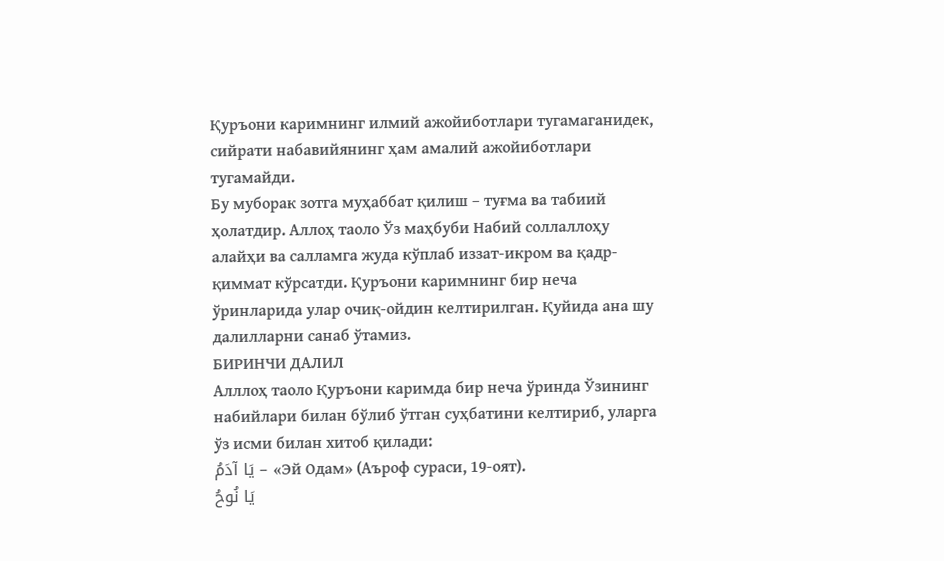Қуръони каримнинг илмий ажойиботлари тугамаганидек, сийрати набавийянинг ҳам амалий ажойиботлари тугамайди.
Бу муборак зотга муҳаббат қилиш – туғма ва табиий ҳолатдир. Аллоҳ таоло Ўз маҳбуби Набий соллаллоҳу алайҳи ва салламга жуда кўплаб иззат-икром ва қадр-қиммат кўрсатди. Қуръони каримнинг бир неча ўринларида улар очиқ-ойдин келтирилган. Қуйида ана шу далилларни санаб ўтамиз.
БИРИНЧИ ДАЛИЛ
Алллоҳ таоло Қуръони каримда бир неча ўринда Ўзининг набийлари билан бўлиб ўтган суҳбатини келтириб, уларга ўз исми билан хитоб қилади:
يَا آدَمُ – «Эй Одам» (Аъроф сураси, 19-оят).
يَا نُوحُ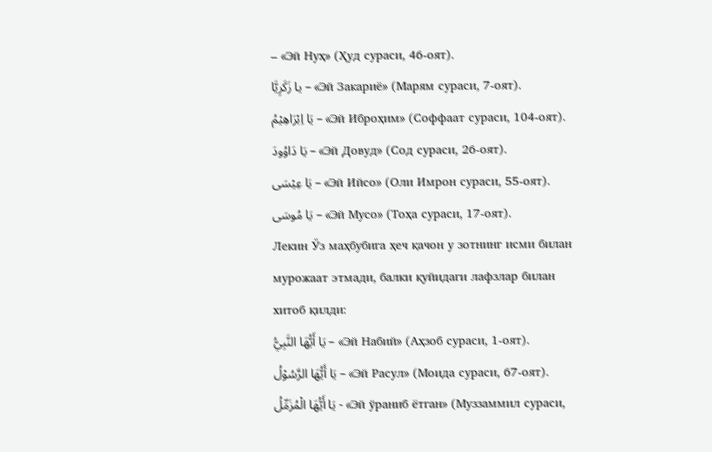– «Эй Нуҳ» (Ҳуд сураси, 46-оят).
يا زَكَرِيَّا – «Эй Закариё» (Марям сураси, 7-оят).
يَا اِبْرَاهِيْمُ – «Эй Иброҳим» (Соффаат сураси, 104-оят).
يَا دَاوُودَ – «Эй Довуд» (Сод сураси, 26-оят).
يَا عِيْسَى – «Эй Ийсо» (Оли Имрон сураси, 55-оят).
يَا مُوسَى – «Эй Мусо» (Тоҳа сураси, 17-оят).
Лекин Ўз маҳбубига ҳеч қачон у зотнинг исми билан мурожаат этмади, балки қуйидаги лафзлар билан хитоб қилди:
يَا أَيُّهَا النَّبِيُّ – «Эй Набий» (Аҳзоб сураси, 1-оят).
يَا أَيُّهَا الرَّسُوْلُ – «Эй Расул» (Моида сураси, 67-оят).
يَا أَيُّهَا الْمُزَمِّلُ - «Эй ўраниб ётган» (Муззаммил сураси,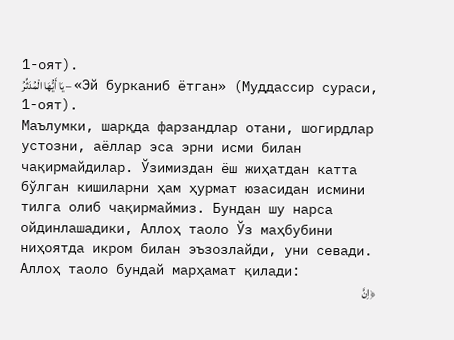1-оят).
يَا أَيُّهَا الْمُدَثِّرُ – «Эй бурканиб ётган» (Муддассир сураси, 1-оят).
Маълумки, шарқда фарзандлар отани, шогирдлар устозни, аёллар эса эрни исми билан чақирмайдилар. Ўзимиздан ёш жиҳатдан катта бўлган кишиларни ҳам ҳурмат юзасидан исмини тилга олиб чақирмаймиз. Бундан шу нарса ойдинлашадики, Аллоҳ таоло Ўз маҳбубини ниҳоятда икром билан эъзозлайди, уни севади.
Аллоҳ таоло бундай марҳамат қилади:
﴿اِنَّ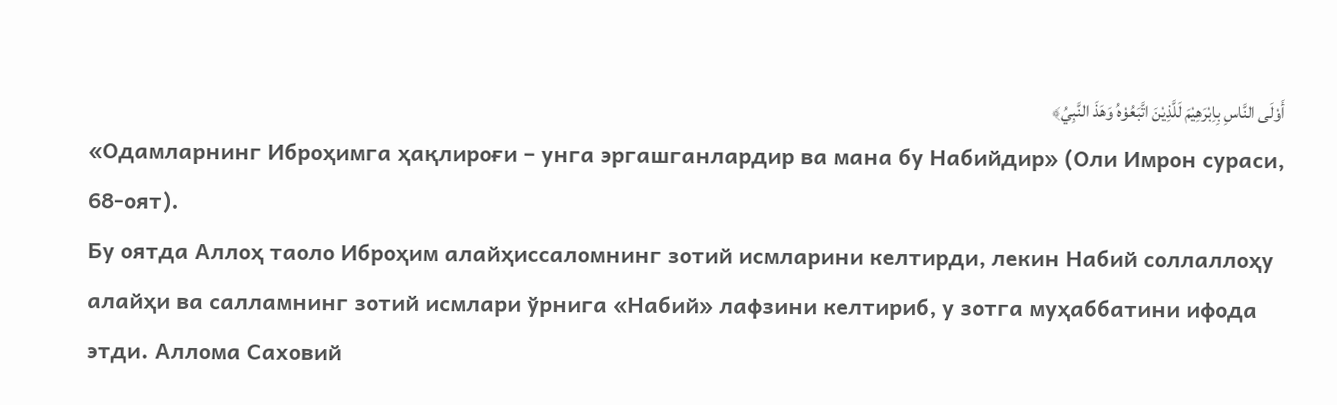أَوْلَى النَّاسِ بِاِبْرَهِيْمَ لَلَّذِيْنَ اتَّبَعُوْهُ وَهَذَ النَّبِيُ﴾
«Одамларнинг Иброҳимга ҳақлироғи – унга эргашганлардир ва мана бу Набийдир» (Оли Имрон сураси, 68-оят).
Бу оятда Аллоҳ таоло Иброҳим алайҳиссаломнинг зотий исмларини келтирди, лекин Набий соллаллоҳу алайҳи ва салламнинг зотий исмлари ўрнига «Набий» лафзини келтириб, у зотга муҳаббатини ифода этди. Аллома Саховий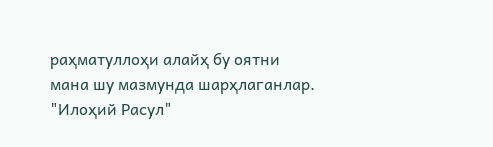раҳматуллоҳи алайҳ бу оятни мана шу мазмунда шарҳлаганлар.
"Илоҳий Расул"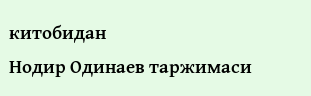китобидан
Нодир Одинаев таржимаси